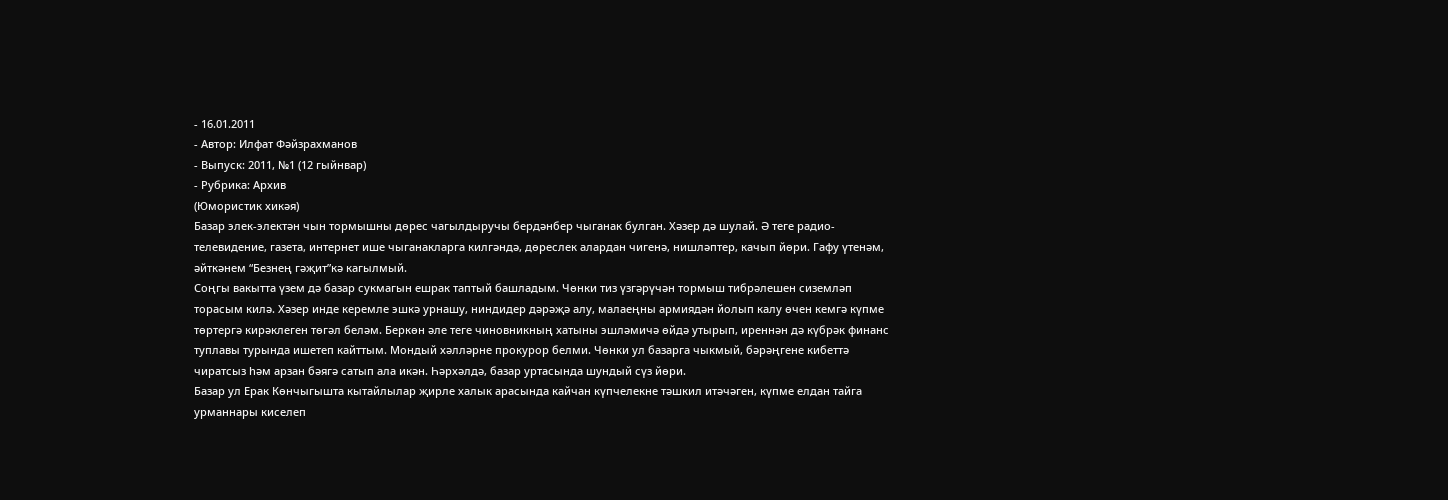- 16.01.2011
- Автор: Илфат Фәйзрахманов
- Выпуск: 2011, №1 (12 гыйнвар)
- Рубрика: Архив
(Юмористик хикәя)
Базар элек-электән чын тормышны дөрес чагылдыручы бердәнбер чыганак булган. Хәзер дә шулай. Ә теге радио-телевидение, газета, интернет ише чыганакларга килгәндә, дөреслек алардан чигенә, нишләптер, качып йөри. Гафу үтенәм, әйткәнем “Безнең гәҗит”кә кагылмый.
Соңгы вакытта үзем дә базар сукмагын ешрак таптый башладым. Чөнки тиз үзгәрүчән тормыш тибрәлешен сиземләп торасым килә. Хәзер инде керемле эшкә урнашу, ниндидер дәрәҗә алу, малаеңны армиядән йолып калу өчен кемгә күпме төртергә кирәклеген төгәл беләм. Беркөн әле теге чиновникның хатыны эшләмичә өйдә утырып, иреннән дә күбрәк финанс туплавы турында ишетеп кайттым. Мондый хәлләрне прокурор белми. Чөнки ул базарга чыкмый, бәрәңгене кибеттә чиратсыз һәм арзан бәягә сатып ала икән. Һәрхәлдә, базар уртасында шундый сүз йөри.
Базар ул Ерак Көнчыгышта кытайлылар җирле халык арасында кайчан күпчелекне тәшкил итәчәген, күпме елдан тайга урманнары киселеп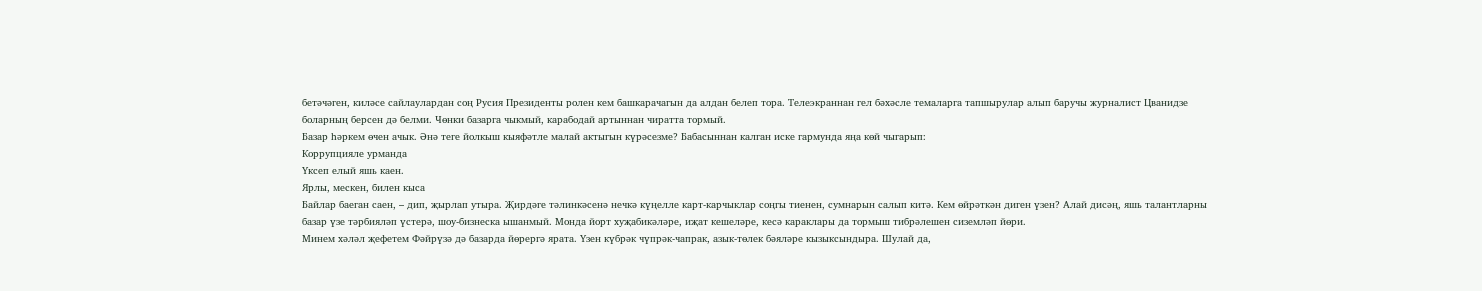бетәчәген, киләсе сайлаулардан соң Русия Президенты ролен кем башкарачагын да алдан белеп тора. Телеэкраннан гел бәхәсле темаларга тапшырулар алып баручы журналист Цванидзе боларның берсен дә белми. Чөнки базарга чыкмый, карабодай артыннан чиратта тормый.
Базар һәркем өчен ачык. Әнә теге йолкыш кыяфәтле малай актыгын күрәсезме? Бабасыннан калган иске гармунда яңа көй чыгарып:
Коррупцияле урманда
Үксеп елый яшь каен.
Ярлы, мескен, билен кыса
Байлар баеган саен, – дип, җырлап утыра. Җирдәге тәлинкәсенә нечкә күңелле карт-карчыклар соңгы тиенен, сумнарын салып китә. Кем өйрәткән диген үзен? Алай дисәң, яшь талантларны базар үзе тәрбияләп үстерә, шоу-бизнеска ышанмый. Монда йорт хуҗабикәләре, иҗат кешеләре, кесә караклары да тормыш тибрәлешен сиземләп йөри.
Минем хәләл җефетем Фәйрүзә дә базарда йөрергә ярата. Үзен күбрәк чүпрәк-чапрак, азык-төлек бәяләре кызыксындыра. Шулай да,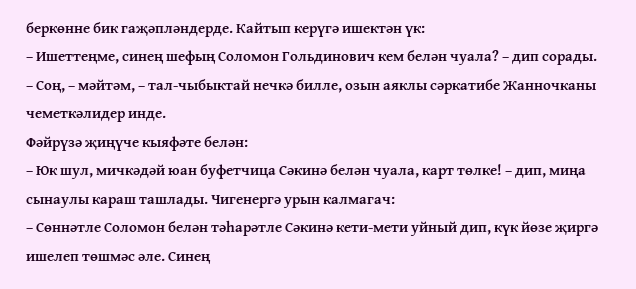беркөнне бик гаҗәпләндерде. Кайтып керүгә ишектән үк:
– Ишеттеңме, синең шефың Соломон Гольдинович кем белән чуала? – дип сорады.
– Соң, – мәйтәм, – тал-чыбыктай нечкә билле, озын аяклы сәркатибе Жанночканы чеметкәлидер инде.
Фәйрүзә җиңүче кыяфәте белән:
– Юк шул, мичкәдәй юан буфетчица Сәкинә белән чуала, карт төлке! – дип, миңа сынаулы караш ташлады. Чигенергә урын калмагач:
– Сөннәтле Соломон белән тәһарәтле Сәкинә кети-мети уйный дип, күк йөзе җиргә ишелеп төшмәс әле. Синең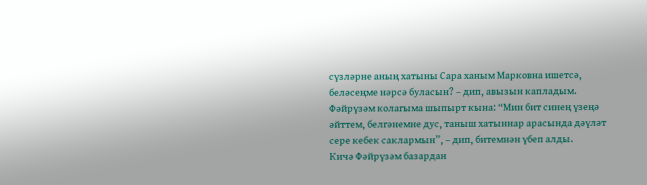сүзләрне аның хатыны Сара ханым Марковна ишетсә, беләсеңме нәрсә буласын? – дип, авызын капладым.
Фәйрүзәм колагыма шыпырт кына: “Мин бит синең үзеңә әйттем, белгәнемне дус, таныш хатыннар арасында дәүләт сере кебек саклармын”, – дип, битемнән үбеп алды.
Кичә Фәйрүзәм базардан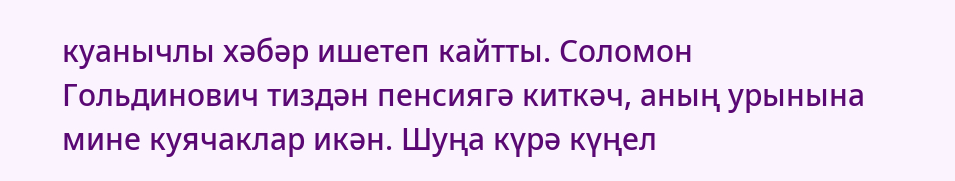куанычлы хәбәр ишетеп кайтты. Соломон Гольдинович тиздән пенсиягә киткәч, аның урынына мине куячаклар икән. Шуңа күрә күңел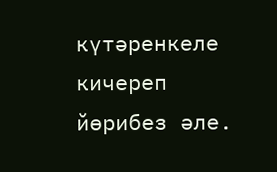күтәренкеле кичереп йөрибез әле.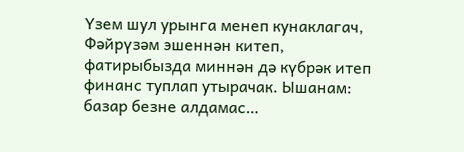Үзем шул урынга менеп кунаклагач, Фәйрүзәм эшеннән китеп, фатирыбызда миннән дә күбрәк итеп финанс туплап утырачак. Ышанам: базар безне алдамас…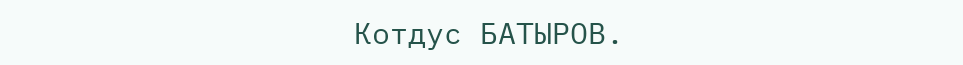Котдус БАТЫРОВ.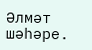Әлмәт шәһәре.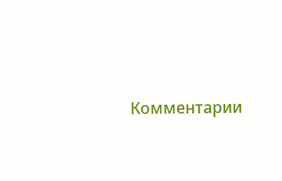Комментарии